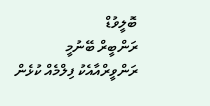ބޮލީވުޑް
ރަންބީރް ބޭނުމީ ރަންވީރްއާއެކު ފިލްމެއް ކުޅެން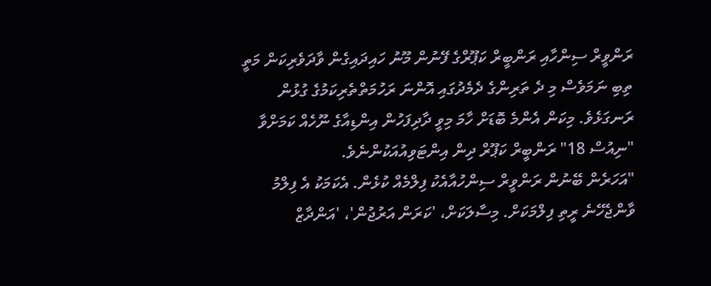ރަންވީރް ސިންހާއި ރަންބީރް ކަޕޫރްގެ ފޭނުން މޫނު ހައިދައިގެން ވާދަވެރިކަން މަތީ ތިބި ނަމަވެސް މި ދެ ތަރިންގެ ދެމެދުގައި އޮންނަ ރަހުމަތްތެރިކަމުގެ ގުޅުން ރަނގަޅެވެ. މިކަން އެންމެ ބޮޑަށް ހާމަ މިވީ ދާދިފަހުން އިންޑިއާގެ ނޫހެއް ކަމަށްވާ "ނިއުސް 18" ރަންބީރް ކަޕޫރް ދިން އިންޓަވިއުއަކުންނެވެ.
"އަހަރެން ބޭނުން ރަންވީރް ސިންހުއާއެކު ފިލްމެއް ކުޅެން. އެކަމަކު އެ ފިލްމު ވާންޖެހޭނެ ރީތި ފިލްމަކަށް. މިސާލަކަށް، 'ކަރަން އަރުޖުން'، 'އަންދާޒް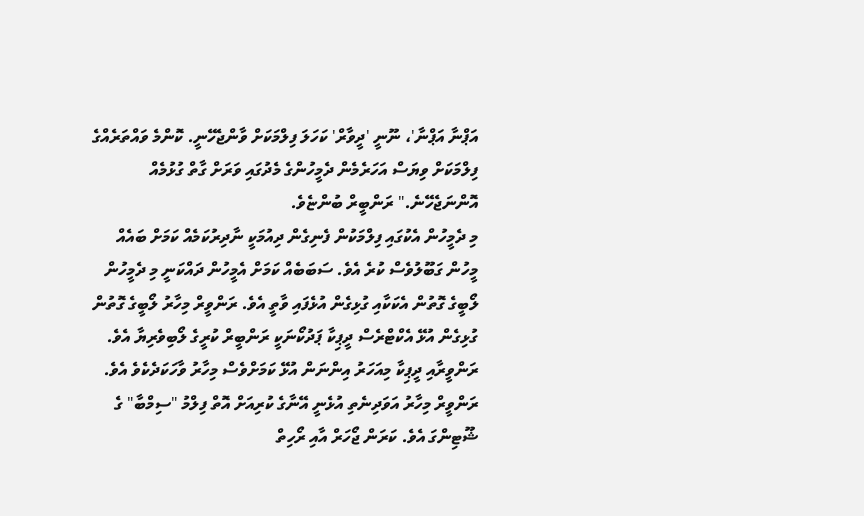އަޕްނާ އަޕްނާ'، ނޫނީ 'ދީވާރް' ކަހަލަ ފިލްމަކަށް ވާންޖެހޭނީ. ކޮންމެ ވައްތަރެއްގެ ފިލްމަކަށް ވިޔަސް އަހަރެމެން ދެމީހުންގެ މެދުގައި ވަރަށް ގާތް ގުޅުމެއް އޮންނަޖެހޭނެ." ރަންބީރް ބުންޏެވެ.
މި ދެމީހުން އެކުގައި ފިލްމަކުން ފެނިގެން ދިއުމަކީ ނާދިރުކަމެއް ކަމަށް ބައެއް މީހުން ގަބޫލުވެސް ކުރެ އެވެ. ސަބަބެއް ކަމަށް އެމީހުން ދައްކަނީ މި ދެމީހުން ލޯބީގެ ގޮތުން އެކަކާއި ގުޅިގެން އުޅެފައި ވާތީ އެވެ. ރަންވީރް މިހާރު ލޯބީގެ ގޮތުން ގުޅިގެން އުޅޭ އެކްޓްރެސް ދީޕިކާ ޕަދުކޯނަކީ ރަންބީރް ކުރީގެ ލޯބިވެރިޔާ އެވެ. ރަންވީރާއި ދީޕިކާ މިއަހަރު އިންނަން އުޅޭ ކަމަށްވެސް މިހާރު ވާހަކަދެކެވެ އެވެ.
ރަންވީރް މިހާރު އަވަދިނެތި އުޅެނީ އޭނާގެ ކުރިއަށް އޮތް ފިލްމު "ސިމްބާ" ގެ ޝޫޓިންގަ އެވެ. ކަރަން ޖޯހަރް އާއި ރޯހިތް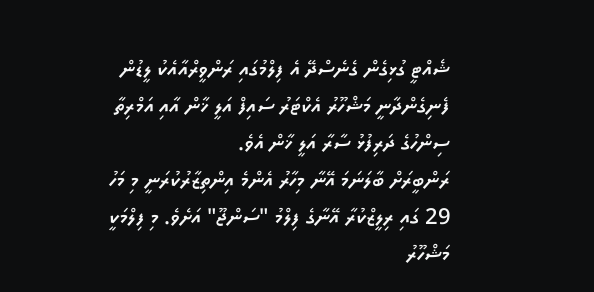ޝެއްޓީ ގުޅިގެން ގެނެސްދޭ އެ ފިލްމުގައި ރަންވީރްއާއެކު ލީޑުން ފެނިގެންދާނީ މަޝްހޫރު އެކްޓަރު ސައިފް އަލީ ޚާން އާއި އަމްރިތާ ސިންހުގެ ދަރިފުޅު ސާރާ އަލީ ޚާން އެވެ.
ރަންބީރަށް ބާލަނަމަ އޭނާ މިހާރު އެންމެ އިންތިޒާރުކުރަނީ މި މަހު 29 ގައި ރިލީޒްކުރާ އޭނާގެ ފިލްމު "ސަންޖޫ" އަށެވެ. މި ފިލްމަކީ މަޝްހޫރު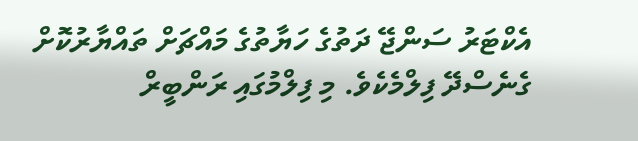އެކްޓަރު ސަންޖޭ ދަތުގެ ހަޔާތުގެ މައްޗަށް ތައްޔާރުކޮށް ގެނެސްދޭ ފިލްމެކެވެ. މި ފިލްމުގައި ރަންބީރް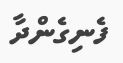ފެނިގެންދާ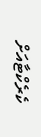ކެރެކްޓާއަށް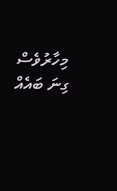މިހާރުވެސް ގިނަ ބައެއް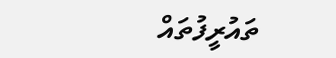ތައުރީފުތައް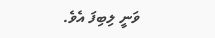ވަނީ ލިބިފަ އެވެ.